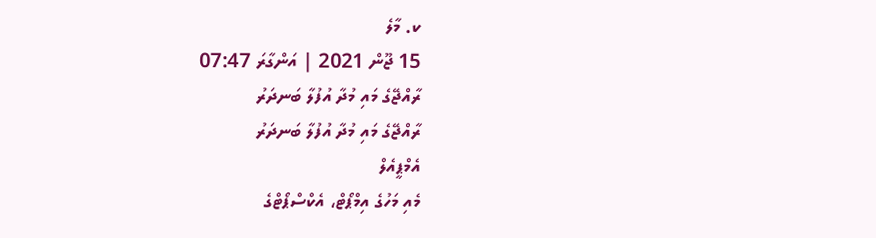ކ. މާލެ
15 ޖޫން 2021 | އަންގާރަ 07:47
ރާއްޖޭގެ މައި މުދާ އުފުލާ ބަނދަރު
ރާއްޖޭގެ މައި މުދާ އުފުލާ ބަނދަރު
އެމްޕީއެލް
މެއި މަހުގެ އިމްޕޯޓް، އެކްސްޕޯޓްގެ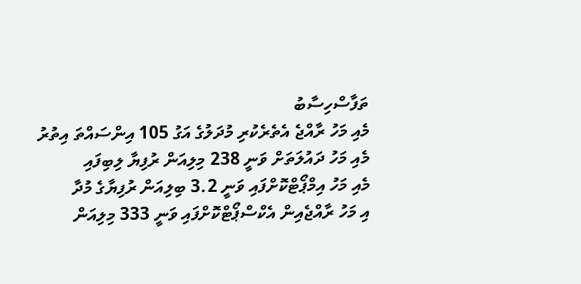ތަފާސްހިސާބު
މެއި މަހު ރާއްޖެ އެތެރެކުރި މުދަލުގެ އަގު 105 އިންސައްތަ އިތުރު
މެއި މަހު ދައުލަތަށް ވަނީ 238 މިލިއަން ރުފިޔާ ލިބިފައި
މެއި މަހު އިމްޕޯޓްކޮށްފައި ވަނީ 3.2 ބިލިއަން ރުފިޔާގެ މުދާ
އި މަހު ރާއްޖެއިން އެކްސްޕޯޓްކޮށްފައި ވަނީ 333 މިލިއަން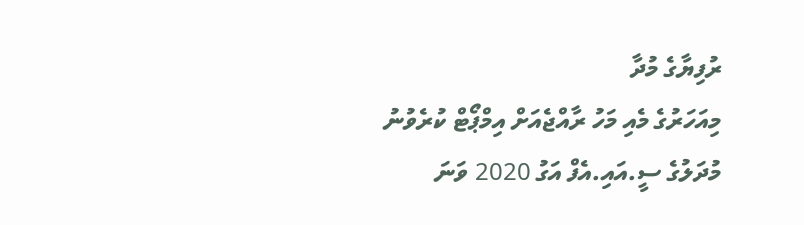ރުފިޔާގެ މުދާ
މިއަހަރުގެ މެއި މަހު ރާއްޖެއަށް އިމްޕޯޓް ކުރެވުނު މުދަލުގެ ސީ.އައި.އެފް އަގު 2020 ވަނަ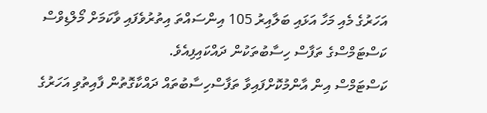އަހަރުގެ މެއި މަހާ އަޅައި ބަލާއިރު 105 އިންސައްތަ އިތުރުވެފައި ވާކަމަށް މޯލްޑިވްސް ކަސްޓަމްސްގެ ތަފާސް ހިސާބުތަކުން ދައްކައިފިއެވެ.
ކަސްޓަމްސް އިން އާންމުކޮށްފައިވާ ތަފާސްހިސާބުތައް ދައްކާގޮތުން ފާއިތުވި އަހަރުގެ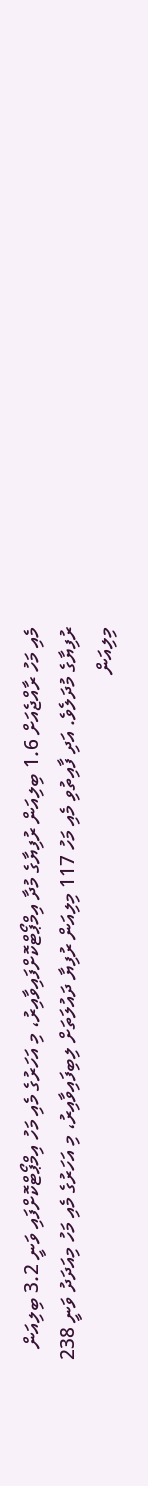މެއި މަހު ރާއްޖެއަށް 1.6 ބިލިއަން ރުފިޔާގެ މުދާ އިމްޕޯޓްކޮށްފައިވާއިރު، މި އަހަރުގެ މެއި މަހު އިމްޕޯޓްކޮށްފައި ވަނީ 3.2 ބިލިއަން ރުފިޔާގެ މުދަލެވެ. އަދި ފާއިތުވި މެއި މަހު 117 މިލިއަން ރުފިޔާ ދައުލަތަށް ލިބިފައިވާއިރު، މި އަހަރުގެ މެއި މަހު މިއަދަދު ވަނީ 238 މިލިއަން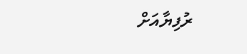ރުފިޔާއަށް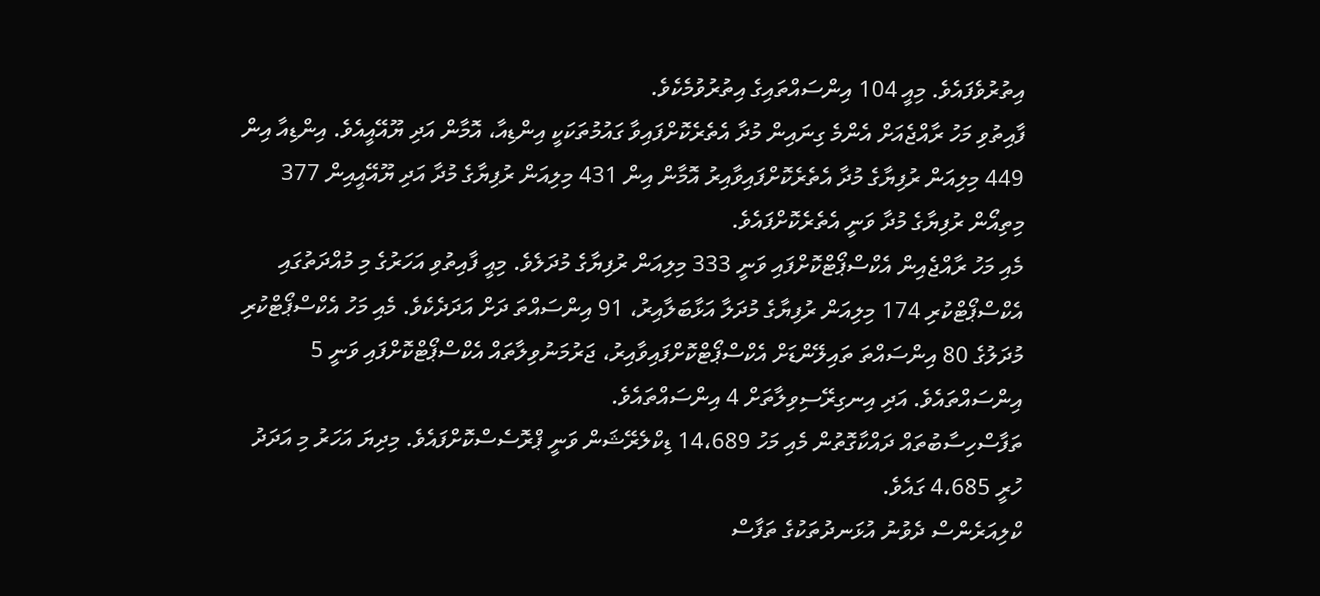އިތުރުވެފައެވެ. މިއީ 104 އިންސައްތައިގެ އިތުރުވުމެކެވެ.
ފާއިތުވި މަހު ރާއްޖެއަށް އެންމެ ގިނައިން މުދާ އެތެރެކޮށްފައިވާ ގައުމުތަކަކީ އިންޑިއާ، އޮމާން އަދި ޔޫއޭއީއެވެ. އިންޑިއާ އިން 449 މިލިއަން ރުފިޔާގެ މުދާ އެތެރެކޮށްފައިވާއިރު އޮމާން އިން 431 މިލިއަން ރުފިޔާގެ މުދާ އަދި ޔޫއޭއީއިން 377 މިތިއޯން ރުފިޔާގެ މުދާ ވަނީ އެތެރެކޮށްފައެވެ.
މެއި މަހު ރާއްޖެއިން އެކްސްޕޯޓްކޮށްފައި ވަނީ 333 މިލިއަން ރުފިޔާގެ މުދަލެވެ. މިއީ ފާއިތުވި އަހަރުގެ މި މުއްދަތުގައި އެކްސްޕޯޓްކުރި 174 މިލިއަން ރުފިޔާގެ މުދަލާ އަޅާބަލާއިރު، 91 އިންސައްތަ ދަށް އަދަދެކެވެ. މެއި މަހު އެކްސްޕޯޓްކުރި މުދަލުގެ 80 އިންސައްތަ ތައިލޭންޑަށް އެކްސްޕޯޓްކޮށްފައިވާއިރު، ޖަރުމަނުވިލާތައް އެކްސްޕޯޓްކޮށްފައި ވަނީ 5 އިންސައްތައެވެ. އަދި އިނގިރޭސިވިލާތަށް 4 އިންސައްތައެވެ.
ތަފާސްހިސާބުތައް ދައްކާގޮތުން މެއި މަހު 14،689 ޑިކްލެރޭޝަން ވަނީ ޕްރޮސެސްކޮށްފައެވެ. މިދިޔަ އަހަރު މި އަދަދު ހުރީ 4،685 ގައެވެ.
ކްލިއަރެންސް ދެވުނު އުޅަނދުތަކުގެ ތަފާސް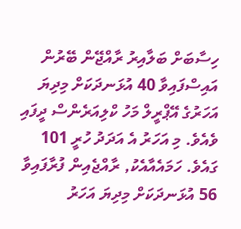ހިސާބަށް ބަލާއިރު ރާއްޖޭން ބޭރުން އައިސްފައިވާ 40 އުޅަނދަކަށް މިދިޔަ އަހަރުގެ އޭޕްރީލް މަހު ކްލިއަރެންސް ދީފައި ވެއެވެ. މި އަހަރު އެ އަދަދު ހުރީ 101 ގައެވެ. ހަމައެއާއެކު, ރާއްޖެއިން ފުރާފައިވާ 56 އުޅަނދަކަށް މިދިޔަ އަހަރު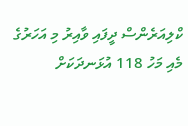ކްލިއަރެންސް ދީފައި ވާއިރު މި އަހަރުގެ މެއި މަހު 118 އުޅަނދަކަށް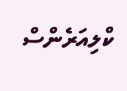ކްލިއަރެންސް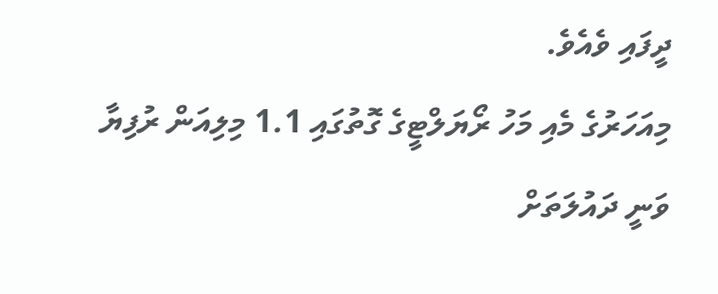ދީފައި ވެއެވެ.
މިއަހަރުގެ މެއި މަހު ރޯޔަލްޓީގެ ގޮތުގައި 1.1 މިލިއަން ރުފިޔާ ވަނީ ދައުލަތަށް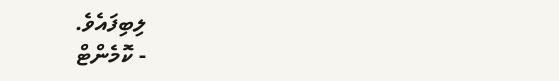ލިބިފައެވެ.
- ކޮމެންޓް